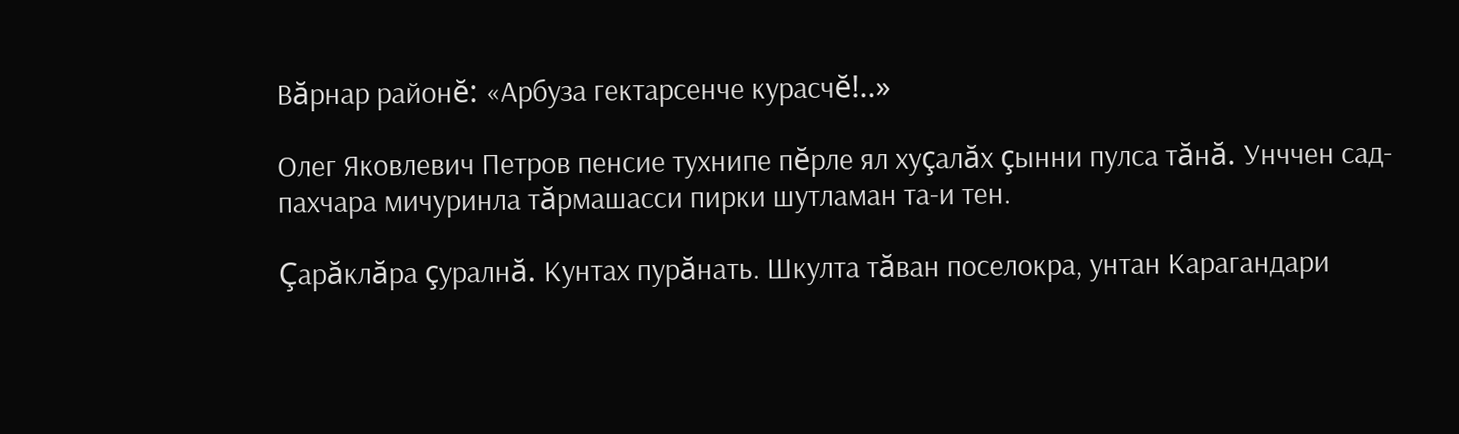Вăрнар районĕ: «Арбуза гектарсенче курасчĕ!..»

Олег Яковлевич Петров пенсие тухнипе пĕрле ял хуçалăх çынни пулса тăнă. Унччен сад-пахчара мичуринла тăрмашасси пирки шутламан та-и тен.

Çарăклăра çуралнă. Кунтах пурăнать. Шкулта тăван поселокра, унтан Карагандари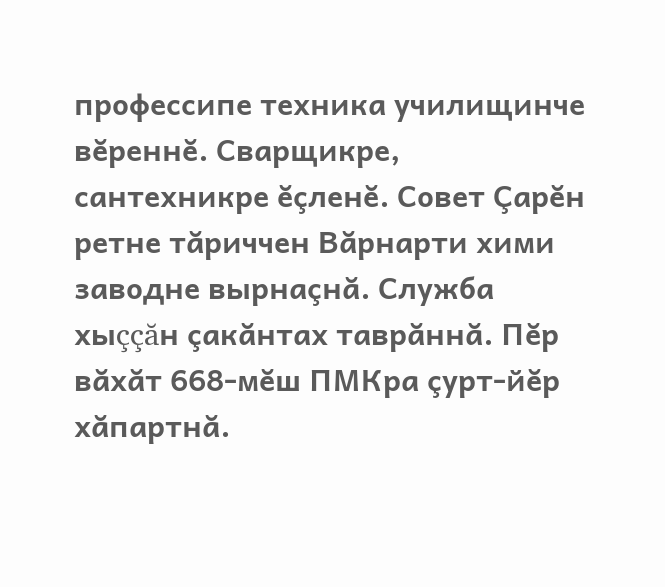профессипе техника училищинче вĕреннĕ. Сварщикре, сантехникре ĕçленĕ. Совет Çарĕн ретне тăриччен Вăрнарти хими заводне вырнаçнă. Служба хыççăн çакăнтах таврăннă. Пĕр вăхăт 668-мĕш ПМКра çурт-йĕр хăпартнă.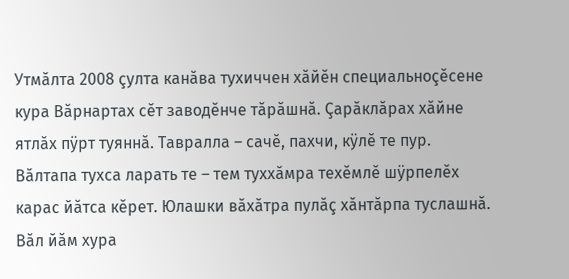Утмăлта 2008 çулта канăва тухиччен хăйĕн специальноçĕсене кура Вăрнартах сĕт заводĕнче тăрăшнă. Çарăклăрах хăйне ятлăх пÿрт туяннă. Тавралла – сачĕ, пахчи, кÿлĕ те пур. Вăлтапа тухса ларать те – тем туххăмра техĕмлĕ шÿрпелĕх карас йăтса кĕрет. Юлашки вăхăтра пулăç хăнтăрпа туслашнă. Вăл йăм хура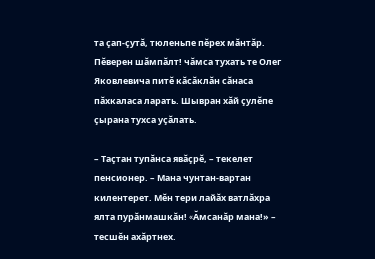та çап-çутă, тюленьпе пĕрех мăнтăр. Пĕверен шăмпăлт! чăмса тухать те Олег Яковлевича питĕ кăсăклăн сăнаса пăхкаласа ларать. Шывран хăй çулĕпе çырана тухса уçăлать.

– Таçтан тупăнса явăçрĕ, – текелет пенсионер. – Мана чунтан-вартан килентерет. Мĕн тери лайăх ватлăхра ялта пурăнмашкăн! «Ăмсанăр мана!» – тесшĕн ахăртнех.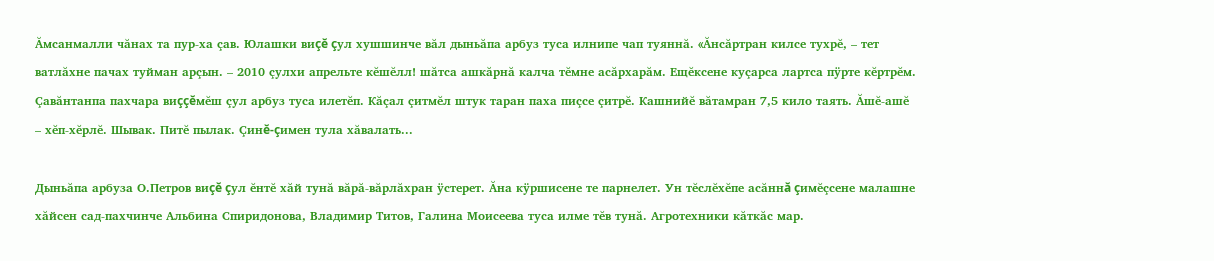Ăмсанмалли чăнах та пур-ха çав. Юлашки виçĕ çул хушшинче вăл дыньăпа арбуз туса илнипе чап туяннă. «Ăнсăртран килсе тухрĕ, – тет ватлăхне пачах туйман арçын. – 2010 çулхи апрельте кĕшĕлл! шăтса ашкăрнă калча тĕмне асăрхарăм. Ещĕксене куçарса лартса пÿрте кĕртрĕм. Çавăнтанпа пахчара виççĕмĕш çул арбуз туса илетĕп. Кăçал çитмĕл штук таран паха пиçсе çитрĕ. Кашнийĕ вăтамран 7,5 кило таять. Ăшĕ-ашĕ – хĕп-хĕрлĕ. Шывак. Питĕ пылак. Çинĕ-çимен тула хăвалать...

Дыньăпа арбуза О.Петров виçĕ çул ĕнтĕ хăй тунă вăрă-вăрлăхран ÿстерет. Ăна кÿршисене те парнелет. Ун тĕслĕхĕпе асăннă çимĕçсене малашне хăйсен сад-пахчинче Альбина Спиридонова, Владимир Титов, Галина Моисеева туса илме тĕв тунă. Агротехники кăткăс мар.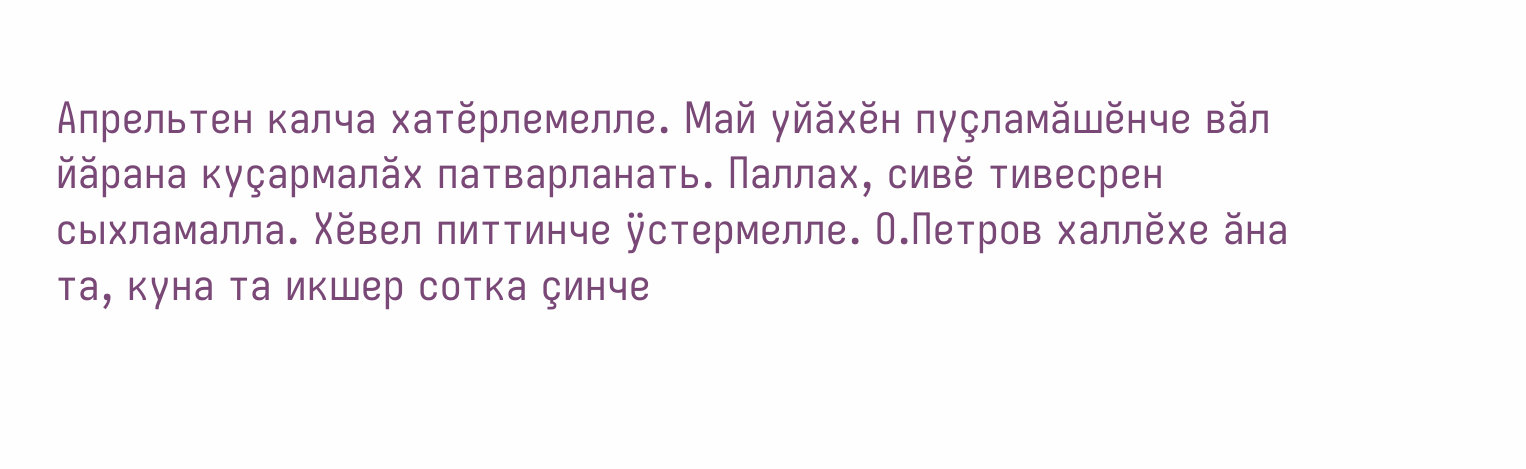Апрельтен калча хатĕрлемелле. Май уйăхĕн пуçламăшĕнче вăл йăрана куçармалăх патварланать. Паллах, сивĕ тивесрен сыхламалла. Хĕвел питтинче ÿстермелле. О.Петров халлĕхе ăна та, куна та икшер сотка çинче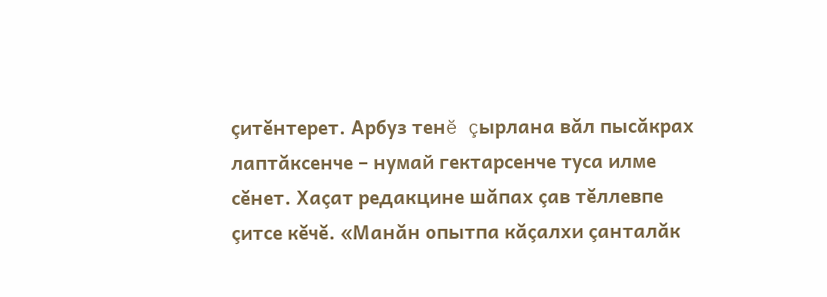çитĕнтерет. Арбуз тенĕ çырлана вăл пысăкрах лаптăксенче – нумай гектарсенче туса илме сĕнет. Хаçат редакцине шăпах çав тĕллевпе çитсе кĕчĕ. «Манăн опытпа кăçалхи çанталăк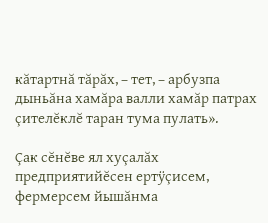кăтартнă тăрăх, – тет, – арбузпа дыньăна хамăра валли хамăр патрах çителĕклĕ таран тума пулать».

Çак сĕнĕве ял хуçалăх предприятийĕсен ертÿçисем, фермерсем йышăнма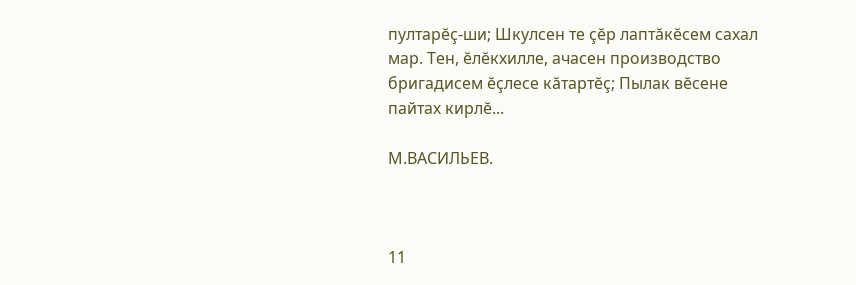пултарĕç-ши; Шкулсен те çĕр лаптăкĕсем сахал мар. Тен, ĕлĕкхилле, ачасен производство бригадисем ĕçлесе кăтартĕç; Пылак вĕсене пайтах кирлĕ...

М.ВАСИЛЬЕВ.



11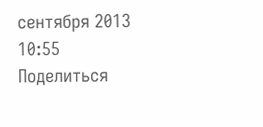сентября 2013
10:55
Поделиться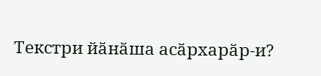Текстри йӑнӑша асӑрхарӑр-и?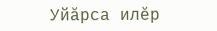Уйӑрса илӗр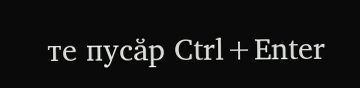те пусӑр Ctrl+Enter